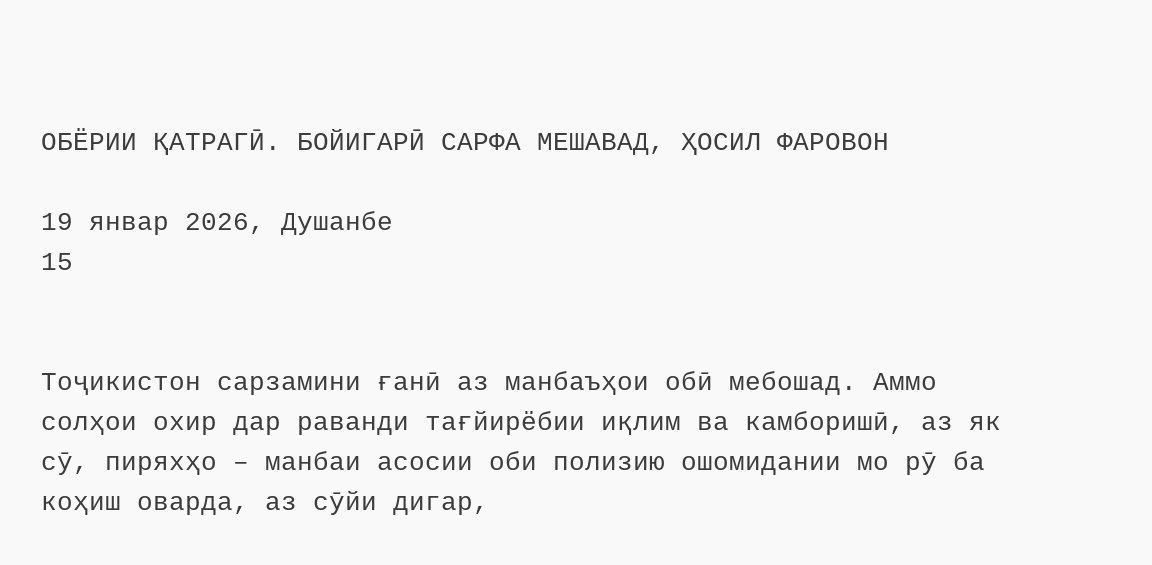ОБЁРИИ ҚАТРАГӢ. БОЙИГАРӢ САРФА МЕШАВАД, ҲОСИЛ ФАРОВОН

19 январ 2026, Душанбе
15


Тоҷикистон сарзамини ғанӣ аз манбаъҳои обӣ мебошад. Аммо cолҳои охир дар раванди тағйирёбии иқлим ва камборишӣ, аз як сӯ, пиряхҳо – манбаи асосии оби полизию ошомидании мо рӯ ба коҳиш оварда, аз сӯйи дигар,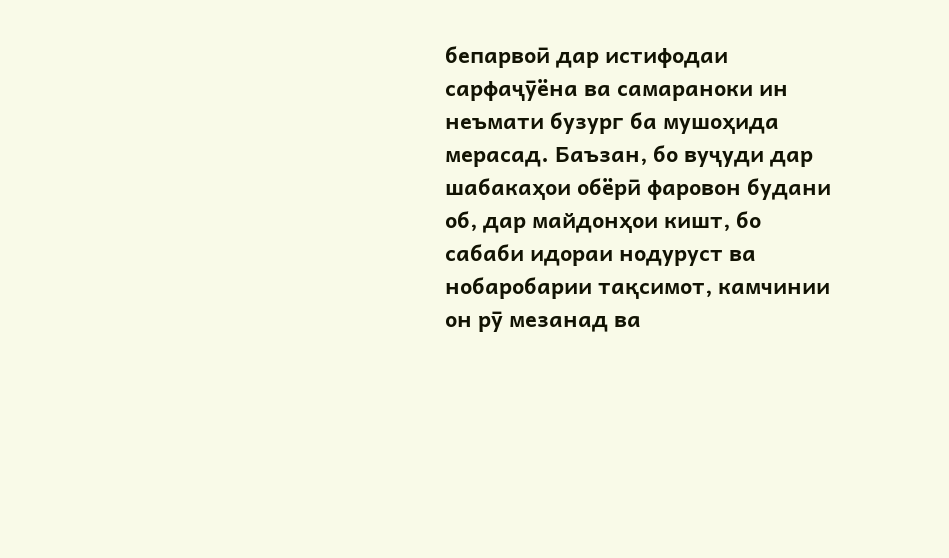бепарвоӣ дар истифодаи сарфаҷӯёна ва самараноки ин неъмати бузург ба мушоҳида мерасад. Баъзан, бо вуҷуди дар шабакаҳои обёрӣ фаровон будани об, дар майдонҳои кишт, бо сабаби идораи нодуруст ва нобаробарии тақсимот, камчинии он рӯ мезанад ва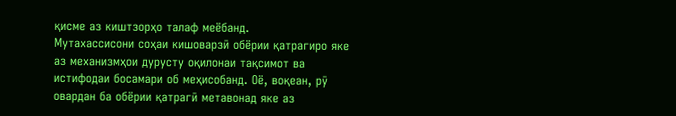қисме аз киштзорҳо талаф меёбанд.
Мутахассисони соҳаи кишоварзӣ обёрии қатрагиро яке аз механизмҳои дурусту оқилонаи тақсимот ва истифодаи босамари об меҳисобанд. Оё, воқеан, рӯ овардан ба обёрии қатрагӣ метавонад яке аз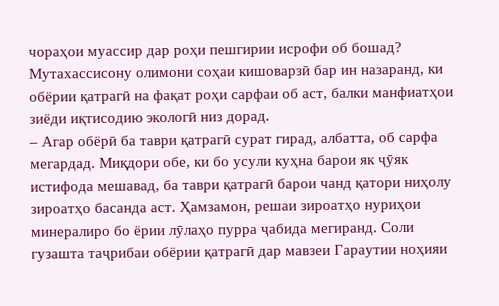чораҳои муассир дар роҳи пешгирии исрофи об бошад? Мутахассисону олимони соҳаи кишоварзӣ бар ин назаранд, ки обёрии қатрагӣ на фақат роҳи сарфаи об аст, балки манфиатҳои зиёди иқтисодию экологӣ низ дорад.
– Агар обёрӣ ба таври қатрагӣ сурат гирад, албатта, об сарфа мегардад. Миқдори обе, ки бо усули куҳна барои як ҷӯяк истифода мешавад, ба таври қатрагӣ барои чанд қатори ниҳолу зироатҳо басанда аст. Ҳамзамон, решаи зироатҳо нуриҳои минералиро бо ёрии лӯлаҳо пурра ҷабида мегиранд. Соли гузашта таҷрибаи обёрии қатрагӣ дар мавзеи Гараутии ноҳияи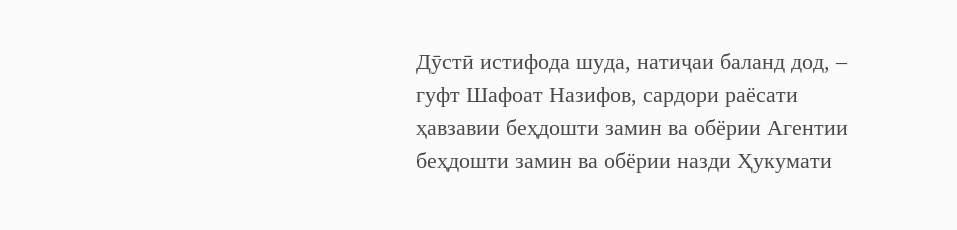Дӯстӣ истифода шуда, натиҷаи баланд дод, – гуфт Шафоат Назифов, сардори раёсати ҳавзавии беҳдошти замин ва обёрии Агентии беҳдошти замин ва обёрии назди Ҳукумати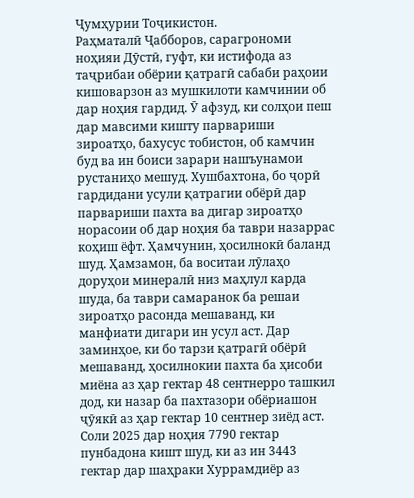Ҷумҳурии Тоҷикистон.
Раҳматалӣ Ҷабборов, сарагрономи ноҳияи Дӯстӣ, гуфт, ки истифода аз таҷрибаи обёрии қатрагӣ сабаби раҳоии кишоварзон аз мушкилоти камчинии об дар ноҳия гардид. Ӯ афзуд, ки солҳои пеш дар мавсими кишту парвариши зироатҳо, бахусус тобистон, об камчин буд ва ин боиси зарари нашъунамои рустаниҳо мешуд. Хушбахтона, бо ҷорӣ гардидани усули қатрагии обёрӣ дар парвариши пахта ва дигар зироатҳо норасоии об дар ноҳия ба таври назаррас коҳиш ёфт. Ҳамчунин, ҳосилнокӣ баланд шуд. Ҳамзамон, ба воситаи лӯлаҳо доруҳои минералӣ низ маҳлул карда шуда, ба таври самаранок ба решаи зироатҳо расонда мешаванд, ки манфиати дигари ин усул аст. Дар заминҳое, ки бо тарзи қатрагӣ обёрӣ мешаванд, ҳосилнокии пахта ба ҳисоби миёна аз ҳар гектар 48 сентнерро ташкил дод, ки назар ба пахтазори обёриашон ҷӯякӣ аз ҳар гектар 10 сентнер зиёд аст. Соли 2025 дар ноҳия 7790 гектар пунбадона кишт шуд, ки аз ин 3443 гектар дар шаҳраки Хуррамдиёр аз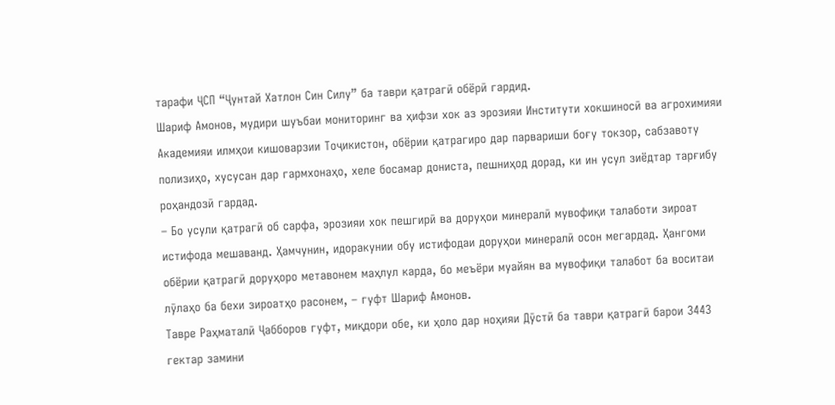тарафи ҶСП “Ҷунтай Хатлон Син Силу” ба таври қатрагӣ обёрӣ гардид.
Шариф Амонов, мудири шуъбаи мониторинг ва ҳифзи хок аз эрозияи Институти хокшиносӣ ва агрохимияи Академияи илмҳои кишоварзии Тоҷикистон, обёрии қатрагиро дар парвариши боғу токзор, сабзавоту полизиҳо, хусусан дар гармхонаҳо, хеле босамар дониста, пешниҳод дорад, ки ин усул зиёдтар тарғибу роҳандозӣ гардад.
– Бо усули қатрагӣ об сарфа, эрозияи хок пешгирӣ ва доруҳои минералӣ мувофиқи талаботи зироат истифода мешаванд. Ҳамчунин, идоракунии обу истифодаи доруҳои минералӣ осон мегардад. Ҳангоми обёрии қатрагӣ доруҳоро метавонем маҳлул карда, бо меъёри муайян ва мувофиқи талабот ба воситаи лӯлаҳо ба бехи зироатҳо расонем, – гуфт Шариф Амонов.
Тавре Раҳматалӣ Ҷабборов гуфт, миқдори обе, ки ҳоло дар ноҳияи Дӯстӣ ба таври қатрагӣ барои 3443 гектар замини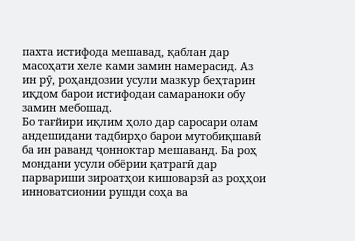пахта истифода мешавад, қаблан дар масоҳати хеле ками замин намерасид. Аз ин рӯ, роҳандозии усули мазкур беҳтарин иқдом барои истифодаи самараноки обу замин мебошад.
Бо тағйири иқлим ҳоло дар саросари олам андешидани тадбирҳо барои мутобиқшавӣ ба ин раванд ҷонноктар мешаванд. Ба роҳ мондани усули обёрии қатрагӣ дар парвариши зироатҳои кишоварзӣ аз роҳҳои инноватсионии рушди соҳа ва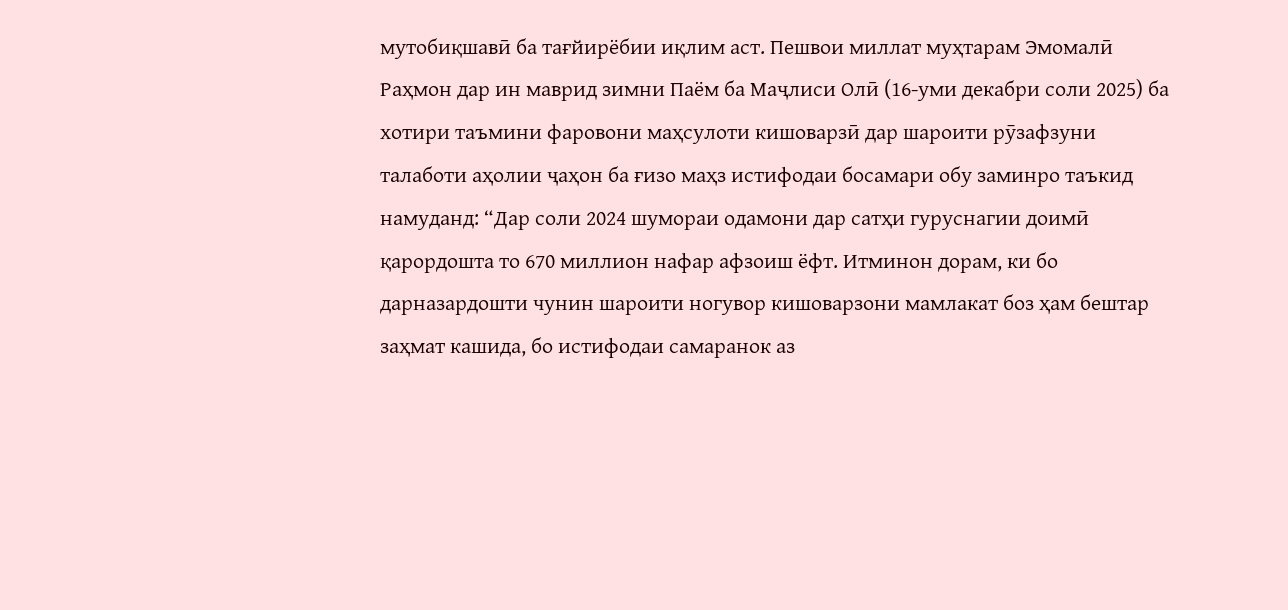мутобиқшавӣ ба тағйирёбии иқлим аст. Пешвои миллат муҳтарам Эмомалӣ Раҳмон дар ин маврид зимни Паём ба Маҷлиси Олӣ (16-уми декабри соли 2025) ба хотири таъмини фаровони маҳсулоти кишоварзӣ дар шароити рӯзафзуни талаботи аҳолии ҷаҳон ба ғизо маҳз истифодаи босамари обу заминро таъкид намуданд: “Дар соли 2024 шумораи одамони дар сатҳи гуруснагии доимӣ қарордошта то 670 миллион нафар афзоиш ёфт. Итминон дорам, ки бо дарназардошти чунин шароити ногувор кишоварзони мамлакат боз ҳам бештар заҳмат кашида, бо истифодаи самаранок аз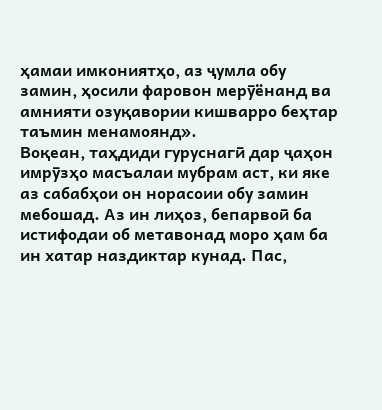ҳамаи имкониятҳо, аз ҷумла обу замин, ҳосили фаровон мерӯёнанд ва амнияти озуқавории кишварро беҳтар таъмин менамоянд».
Воқеан, таҳдиди гуруснагӣ дар ҷаҳон имрӯзҳо масъалаи мубрам аст, ки яке аз сабабҳои он норасоии обу замин мебошад. Аз ин лиҳоз, бепарвоӣ ба истифодаи об метавонад моро ҳам ба ин хатар наздиктар кунад. Пас,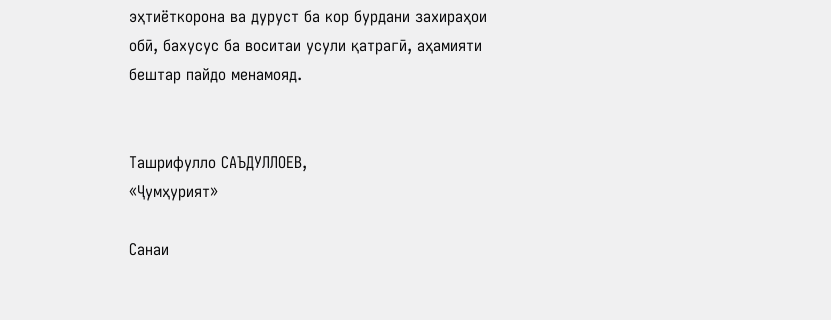эҳтиёткорона ва дуруст ба кор бурдани захираҳои обӣ, бахусус ба воситаи усули қатрагӣ, аҳамияти бештар пайдо менамояд.


Ташрифулло САЪДУЛЛОЕВ,
«Ҷумҳурият»

Санаи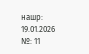нашр: 19.01.2026 №: 11